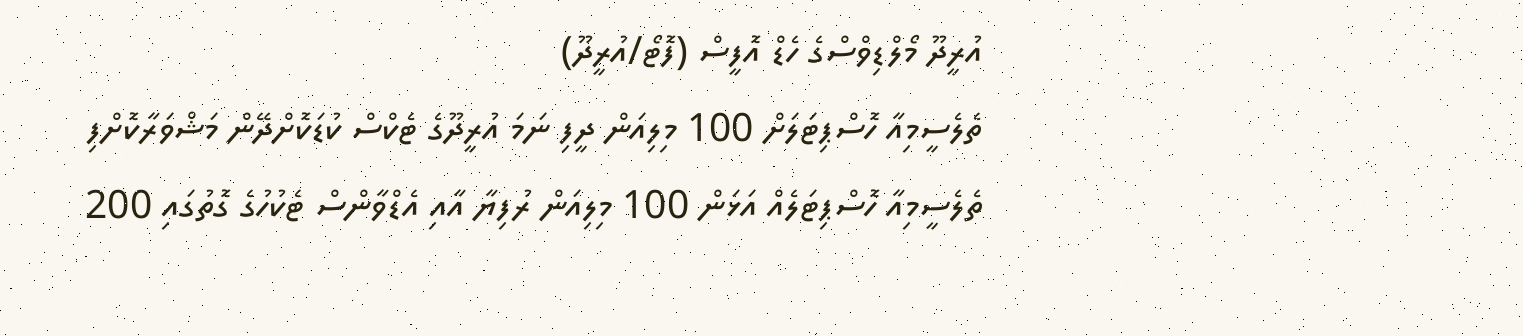އުރީދޫ މޯލްޑިވްސްގެ ހެޑް އޮފީސް (ފޮޓޯ/އުރީދޫ)
ތެލެސީމިއާ ހޮސްޕިޓަލަށް 100 މިލިއަން ދީފި ނަމަ އުރީދޫގެ ޓެކްސް ކުޑަކޮށްދޭން މަޝްވަރާކޮށްފި
ތެލެސީމިއާ ހޮސްޕިޓަލެއް އަޅަން 100 މިލިއަން ރުފިޔާ އާއި އެޑްވާންސް ޓެކުހުގެ ގޮތުގައި 200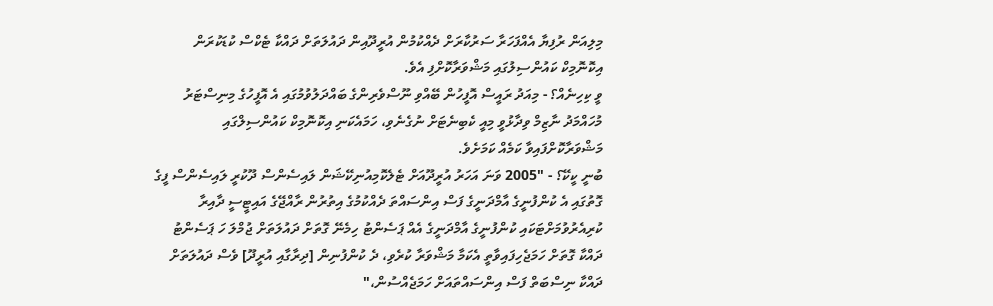މިލިއަން ރުފިޔާ އެއްފަހަރާ ސަރުކާރަށް ދެއްކުމުން އުރީދޫއިން ދައުލަތަށް ދައްކާ ޓެކްސް ކުޑަކުރަން އިކޮނޮމިކް ކައުންސިލުގައި މަޝްވަރާކޮށްފި އެވެ.
ވީ ކިހިނެއް؟ - މިއަދު ރައީސް އޮފީހުން ބޭއްވި ނޫސްވެރިންގެ ބައްދަލުވުމުގައި އެ އޮފީހުގެ މިނިސްޓަރު މުހައްމަދު ނާޒިމް ވިދާޅުވީ މިއީ ކެބިނެޓަށް ނުގެނެވި، ހަމައެކަނި އިކޮނޮމިކް ކައުންސިލްގައި މަޝްވަރާކޮށްފައިވާ ކަމެއް ކަމަށެވެ.
ބުނީ ކީކޭ؟ - "2005 ވަނަ އަހަރު އުރީދޫއަށް ޓެލެކޮމިއުނިކޭޝަން ލައިސެންސް ދޫކުރީ ލައިސެންސް ފީގެ ގޮތުގައި އެ ކުންފުނީގެ އާމްދަނީގެ ފަސް އިންސައްތަ ދެއްކުމުގެ އިތުރުން ރާއްޖޭގެ އައިޓީސީ ދާއިރާ ކުރިއެރުވުމަށްޓަކައި ކުންފުނީގެ އާމްދަނީގެ އެއް ޕަސެންޓު ހިމެނޭ ގޮތަށް ދައުލަތަށް ޖުމްލަ ހަ ޕަސެންޓު ދައްކާ ގޮތަށް ހަމަޖެހިފައިވާތީ އެކަމާ މަޝްވަރާ ކުރެވި، ދެ ކުންފުނިން [ދިރާގާއި އުރީދޫ] ވެސް ދައުލަތަށް ދައްކާ ނިސްބަތް ފަސް އިންސައްތައަށް ހަމަޖެއްސުން،"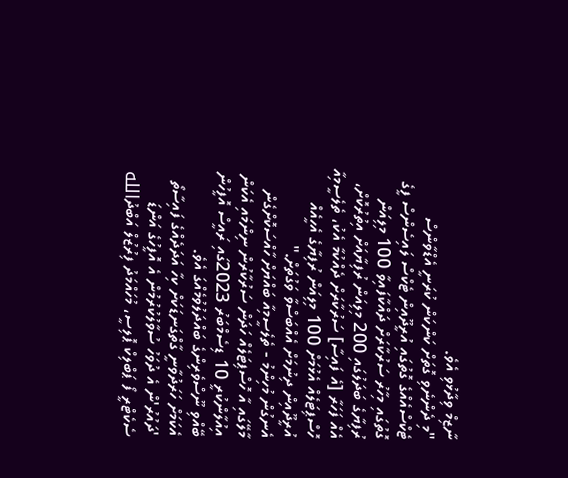ނާޒިމް ވިދާޅުވި އެވެ.
"މި ދެންނެވި ގޮތަށް ކަންކަން ކުރަނީ އެޑްވާންސް ޓެކްސްއެއްގެ ގޮތުގައި އުރީދޫއިން ޓެކްސް ލައިސެންސް ފީގެ ގޮތުގައި މިހާރު ސަރުކާރަށް ދައްކާފައިވާ 100 މިލިއަން ރުފިޔާގެ ބަދަލުގައި 200 މިލިއަން ރުފިޔާއަށް އިތުރުކޮށް، އެއް ފަހަރާ [އެ ފައިސާ] ސަރުކާރަށް ދެއްކުމާ އެކު، ތެލެސީމިއާ ހޮސްޕިޓަލެއް އެޅުމަށް 100 މިލިއަން ރުފިޔާގެ އެހީއެއް އުރީދޫއިން ދިނުމަށް އެއްބަސްވާ ވަގުތަށް."
އެނގުން މުހިންމު - ތެލެސީމިއާ ބައްޔަށް ހާއްސަކޮށްގެން މާލޭގައި އާ ހޮސްޕިޓަލެއް ހަދަން ސަރުކާރުން ނިންމައި އެކަން އިއުލާންކުރީ 10 ޑިސެމްބަރު 2023ގައި ރައީސް އޮފީހުން ބޭއްވި ނޫސްވެރިންގެ ބައްދަލުވުމެއްގަ އެވެ.
އެކަމަށް ހަރަދުވާނީ ގާތްގަނޑަކަށް ކިހާ އަދަދެއްގެ ފައިސާތޯ 'ދައުރު'ން އެ ދުވަހު ސުވާލުކުރުމުން އެ އޮފީހުގެ އަންޑަ ސެކެޓްރީ ފޯ ޕަބްލިކް ޕޮލިސީ، މުހައްމަދު ފިރުޒުލް އަބްދުالله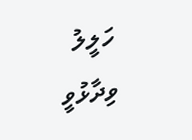ހަލީލު ވިދާޅުވީ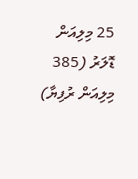25 މިލިއަން ޑޮލަރު (385 މިލިއަން ރުފިޔާ)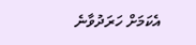އެކަމަށް ހަރަދުވާނެ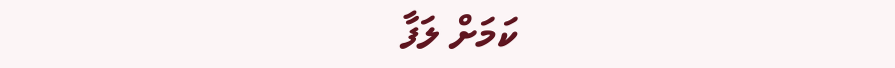ކަމަށް ލަފާ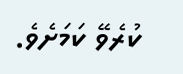ކުރެވޭ ކަމަށެވެ.